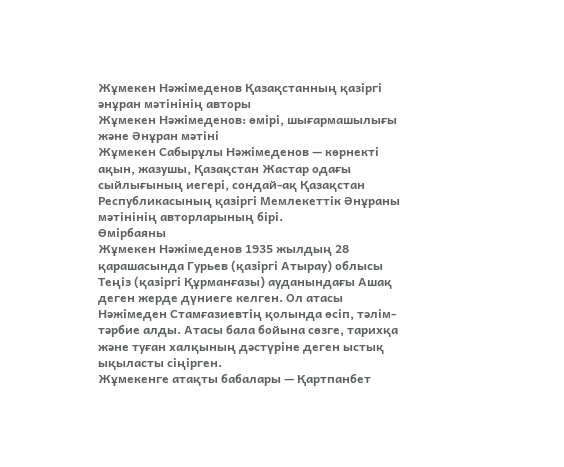Жұмекен Нәжімеденов Қазақстанның қазіргі әнұран мәтінінің авторы
Жұмекен Нәжімеденов: өмірі, шығармашылығы және Әнұран мәтіні
Жұмекен Сабырұлы Нәжімеденов — көрнекті ақын, жазушы, Қазақстан Жастар одағы сыйлығының иегері, сондай-ақ Қазақстан Республикасының қазіргі Мемлекеттік Әнұраны мәтінінің авторларының бірі.
Өмірбаяны
Жұмекен Нәжімеденов 1935 жылдың 28 қарашасында Гурьев (қазіргі Атырау) облысы Теңіз (қазіргі Құрманғазы) ауданындағы Ашақ деген жерде дүниеге келген. Ол атасы Нәжімеден Стамғазиевтің қолында өсіп, тәлім-тәрбие алды. Атасы бала бойына сөзге, тарихқа және туған халқының дәстүріне деген ыстық ықыласты сіңірген.
Жұмекенге атақты бабалары — Қартпанбет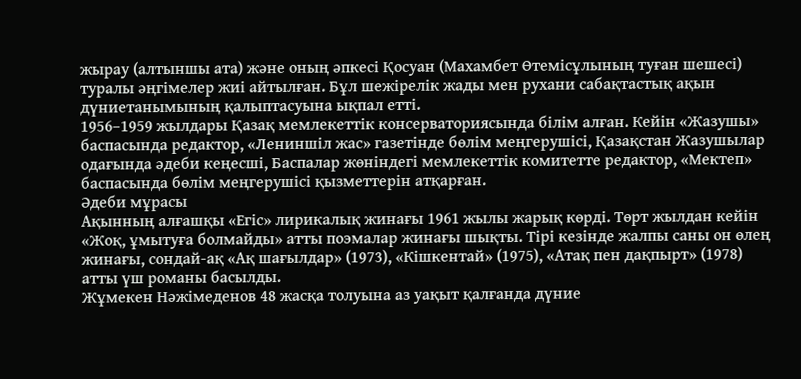жырау (алтыншы ата) және оның әпкесі Қосуан (Махамбет Өтемісұлының туған шешесі) туралы әңгімелер жиі айтылған. Бұл шежірелік жады мен рухани сабақтастық ақын дүниетанымының қалыптасуына ықпал етті.
1956–1959 жылдары Қазақ мемлекеттік консерваториясында білім алған. Кейін «Жазушы» баспасында редактор, «Лениншіл жас» газетінде бөлім меңгерушісі, Қазақстан Жазушылар одағында әдеби кеңесші, Баспалар жөніндегі мемлекеттік комитетте редактор, «Мектеп» баспасында бөлім меңгерушісі қызметтерін атқарған.
Әдеби мұрасы
Ақынның алғашқы «Егіс» лирикалық жинағы 1961 жылы жарық көрді. Төрт жылдан кейін «Жоқ, ұмытуға болмайды» атты поэмалар жинағы шықты. Тірі кезінде жалпы саны он өлең жинағы, сондай-ақ «Ақ шағылдар» (1973), «Кішкентай» (1975), «Атақ пен дақпырт» (1978) атты үш романы басылды.
Жұмекен Нәжімеденов 48 жасқа толуына аз уақыт қалғанда дүние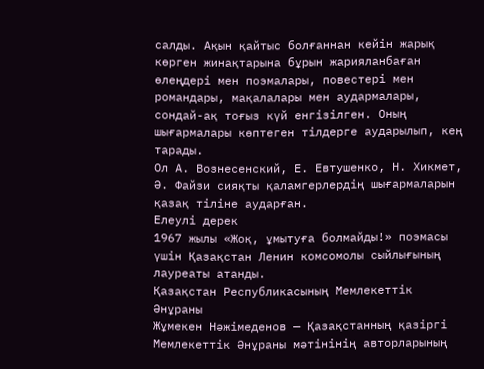салды. Ақын қайтыс болғаннан кейін жарық көрген жинақтарына бұрын жарияланбаған өлеңдері мен поэмалары, повестері мен романдары, мақалалары мен аудармалары, сондай-ақ тоғыз күй енгізілген. Оның шығармалары көптеген тілдерге аударылып, кең тарады.
Ол А. Вознесенский, Е. Евтушенко, Н. Хикмет, Ә. Файзи сияқты қаламгерлердің шығармаларын қазақ тіліне аударған.
Елеулі дерек
1967 жылы «Жоқ, ұмытуға болмайды!» поэмасы үшін Қазақстан Ленин комсомолы сыйлығының лауреаты атанды.
Қазақстан Республикасының Мемлекеттік Әнұраны
Жұмекен Нәжімеденов — Қазақстанның қазіргі Мемлекеттік Әнұраны мәтінінің авторларының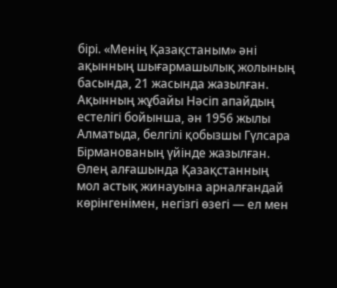бірі. «Менің Қазақстаным» әні ақынның шығармашылық жолының басында, 21 жасында жазылған.
Ақынның жұбайы Нәсіп апайдың естелігі бойынша, ән 1956 жылы Алматыда, белгілі қобызшы Гүлсара Бірманованың үйінде жазылған. Өлең алғашында Қазақстанның мол астық жинауына арналғандай көрінгенімен, негізгі өзегі — ел мен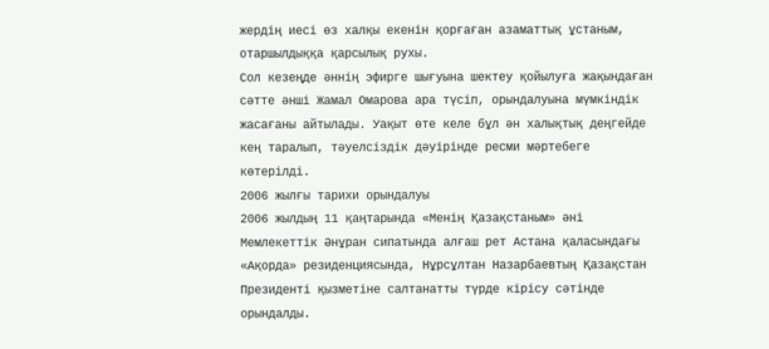жердің иесі өз халқы екенін қорғаған азаматтық ұстаным, отаршылдыққа қарсылық рухы.
Сол кезеңде әннің эфирге шығуына шектеу қойылуға жақындаған сәтте әнші Жамал Омарова ара түсіп, орындалуына мүмкіндік жасағаны айтылады. Уақыт өте келе бұл ән халықтық деңгейде кең таралып, тәуелсіздік дәуірінде ресми мәртебеге көтерілді.
2006 жылғы тарихи орындалуы
2006 жылдың 11 қаңтарында «Менің Қазақстаным» әні Мемлекеттік Әнұран сипатында алғаш рет Астана қаласындағы «Ақорда» резиденциясында, Нұрсұлтан Назарбаевтың Қазақстан Президенті қызметіне салтанатты түрде кірісу сәтінде орындалды.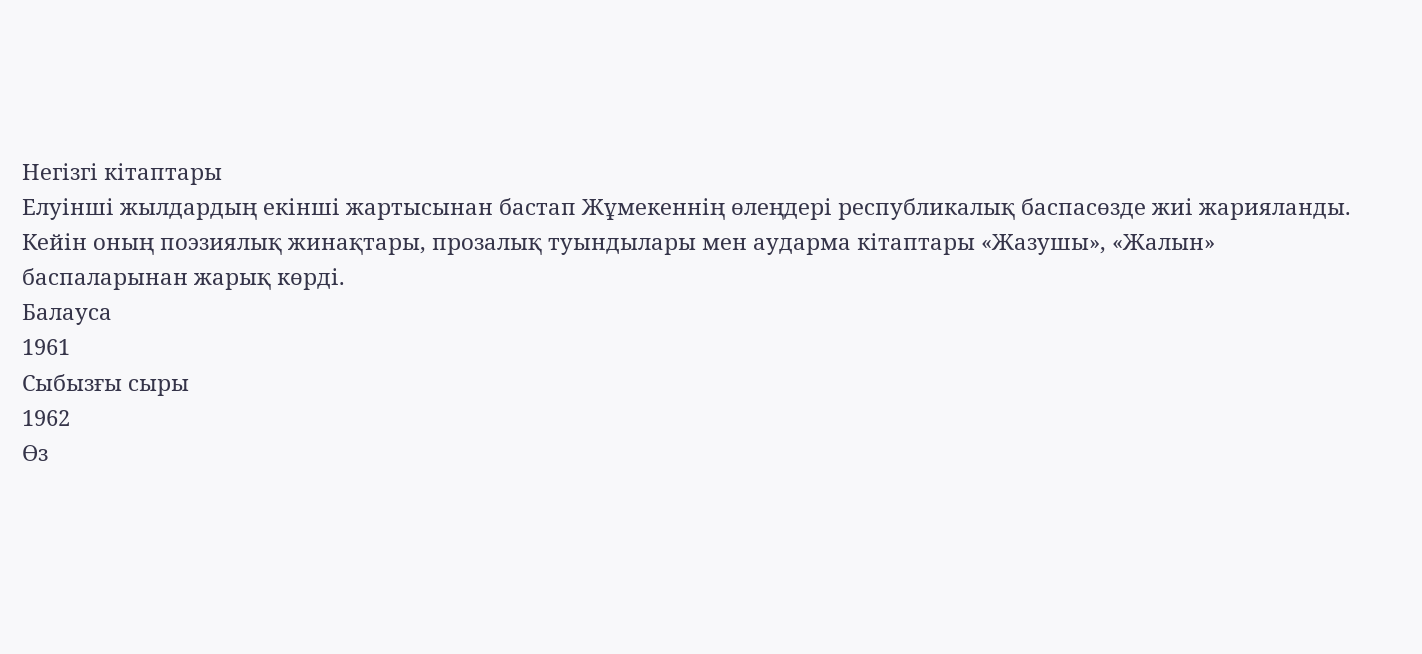Негізгі кітаптары
Елуінші жылдардың екінші жартысынан бастап Жұмекеннің өлеңдері республикалық баспасөзде жиі жарияланды. Кейін оның поэзиялық жинақтары, прозалық туындылары мен аударма кітаптары «Жазушы», «Жалын» баспаларынан жарық көрді.
Балауса
1961
Сыбызғы сыры
1962
Өз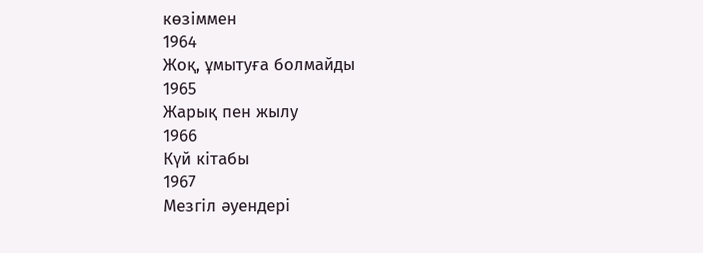көзіммен
1964
Жоқ, ұмытуға болмайды
1965
Жарық пен жылу
1966
Күй кітабы
1967
Мезгіл әуендері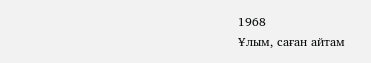1968
Ұлым, саған айтам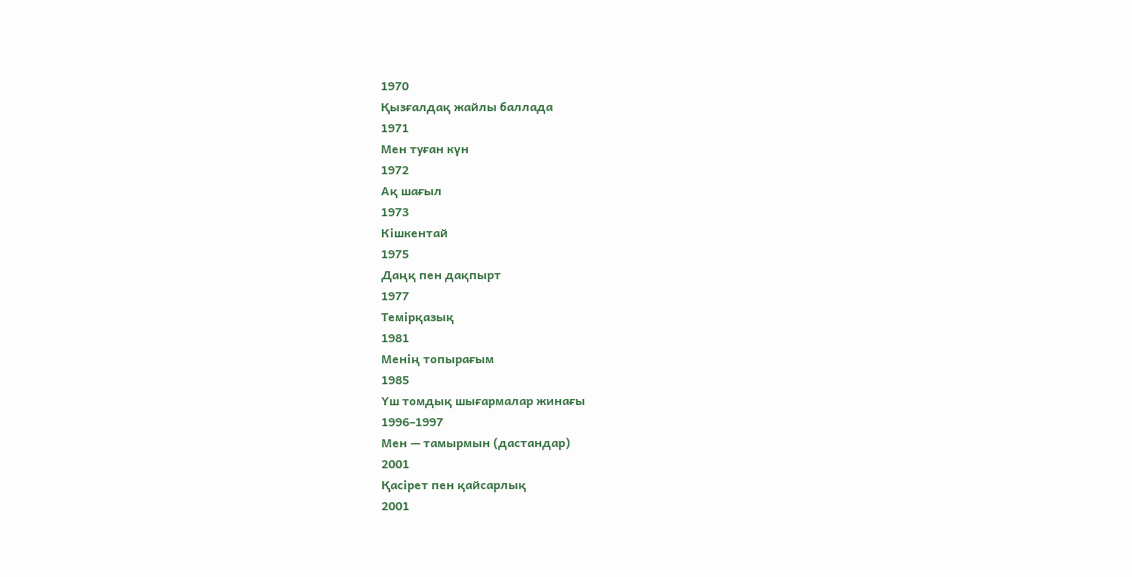1970
Қызғалдақ жайлы баллада
1971
Мен туған күн
1972
Ақ шағыл
1973
Кішкентай
1975
Даңқ пен дақпырт
1977
Темірқазық
1981
Менің топырағым
1985
Үш томдық шығармалар жинағы
1996–1997
Мен — тамырмын (дастандар)
2001
Қасірет пен қайсарлық
2001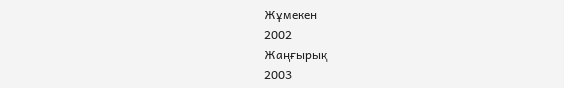Жұмекен
2002
Жаңғырық
2003